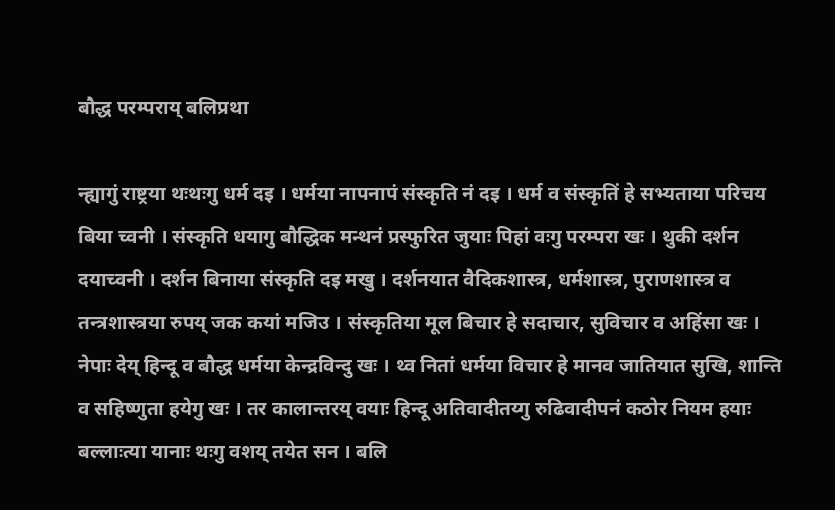बौद्ध परम्पराय् बलिप्रथा

न्ह्यागुं राष्ट्रया थःथःगु धर्म दइ । धर्मया नापनापं संस्कृति नं दइ । धर्म व संस्कृतिं हे सभ्यताया परिचय बिया च्वनी । संस्कृति धयागु बौद्धिक मन्थनं प्रस्फुरित जुयाः पिहां वःगु परम्परा खः । थुकी दर्शन दयाच्वनी । दर्शन बिनाया संस्कृति दइ मखु । दर्शनयात वैदिकशास्त्र, धर्मशास्त्र, पुराणशास्त्र व तन्त्रशास्त्रया रुपय् जक कयां मजिउ । संस्कृतिया मूल बिचार हे सदाचार, सुविचार व अहिंसा खः । नेपाः देय् हिन्दू व बौद्ध धर्मया केन्द्रविन्दु खः । थ्व नितां धर्मया विचार हे मानव जातियात सुखि, शान्ति व सहिष्णुता हयेगु खः । तर कालान्तरय् वयाः हिन्दू अतिवादीतय्गु रुढिवादीपनं कठोर नियम हयाः बल्लाःत्या यानाः थःगु वशय् तयेत सन । बलि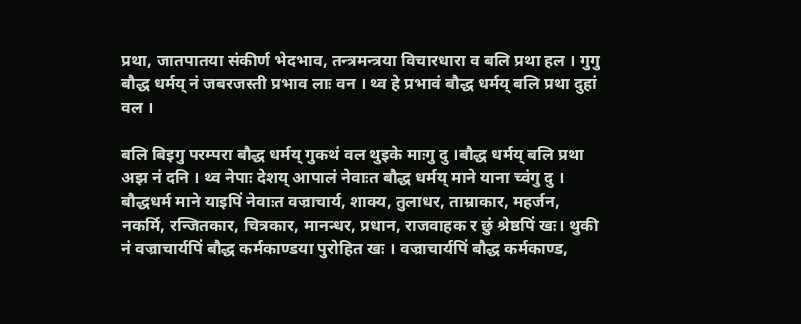प्रथा, जातपातया संकीर्ण भेदभाव, तन्त्रमन्त्रया विचारधारा व बलि प्रथा हल । गुगु बौद्ध धर्मय् नं जबरजस्ती प्रभाव लाः वन । थ्व हे प्रभावं बौद्ध धर्मय् बलि प्रथा दुहां वल ।

बलि बिइगु परम्परा बौद्ध धर्मय् गुकथं वल थुइके माःगु दु ।बौद्ध धर्मय् बलि प्रथा अझ नं दनि । थ्व नेपाः देशय् आपालं नेवाःत बौद्ध धर्मय् माने याना च्वंगु दु । बौद्धधर्म माने याइपिं नेवाःत वज्राचार्य, शाक्य, तुलाधर, ताम्राकार, महर्जन, नकर्मि, रन्जितकार, चित्रकार, मानन्धर, प्रधान, राजवाहक र छुं श्रेष्ठपिं खः। थुकी नं वज्राचार्यपिं बौद्ध कर्मकाण्डया पुरोहित खः । वज्राचार्यपिं बौद्ध कर्मकाण्ड,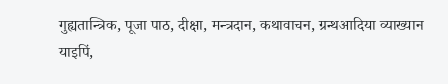गुह्यतान्त्रिक, पूजा पाठ, दीक्षा, मन्त्रदान, कथावाचन, ग्रन्थआदिया व्याख्यान याइपिं,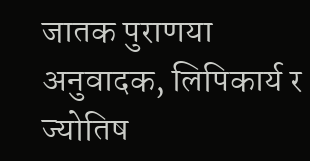जातक पुराणया अनुवादक, लिपिकार्य र ज्योतिष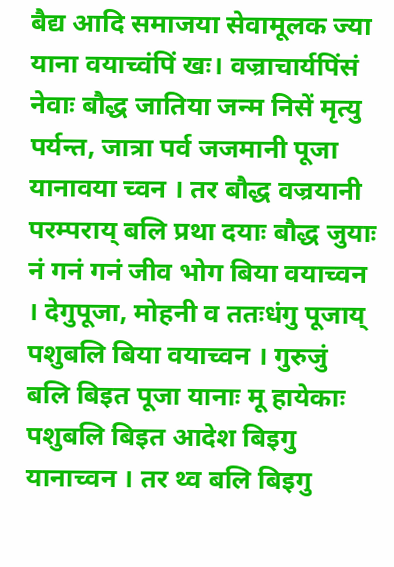बैद्य आदि समाजया सेवामूलक ज्या याना वयाच्वंपिं खः। वज्राचार्यपिंसं नेवाः बौद्ध जातिया जन्म निसें मृत्यु पर्यन्त, जात्रा पर्व जजमानी पूजा यानावया च्वन । तर बौद्ध वज्रयानी परम्पराय् बलि प्रथा दयाः बौद्ध जुयाः नं गनं गनं जीव भोग बिया वयाच्वन । देगुपूजा, मोहनी व ततःधंगु पूजाय् पशुबलि बिया वयाच्वन । गुरुजुं बलि बिइत पूजा यानाः मू हायेकाः पशुबलि बिइत आदेश बिइगु यानाच्वन । तर थ्व बलि बिइगु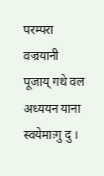परम्परा वज्रयानी पूजाय् गथे वल अध्ययन याना स्वयेमाःगु दु ।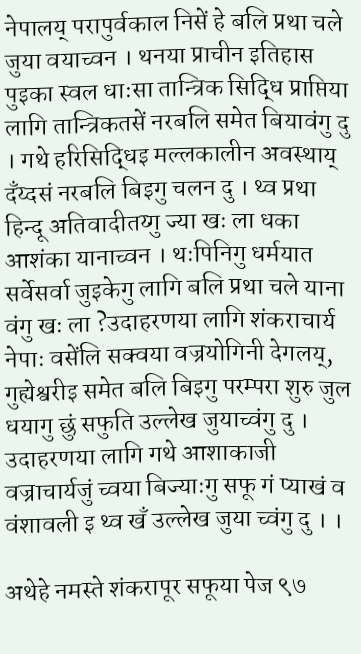नेपालय् परापुर्वकाल निसें हे बलि प्रथा चले जुया वयाच्वन । थनया प्राचीन इतिहास पुइका स्वल धाःसा तान्त्रिक सिद्धि प्राप्तिया लागि तान्त्रिकतसें नरबलि समेत बियावंगु दु । गथे हरिसिद्धिइ मल्लकालीन अवस्थाय् दँय्दसं नरबलि बिइगु चलन दु । थ्व प्रथा हिन्दू अतिवादीतय्गु ज्या खः ला धका आशंका यानाच्वन । थःपिनिगु धर्मयात सर्वेसर्वा जुइकेगु लागि बलि प्रथा चले याना वंगु खः ला ?उदाहरणया लागि शंकराचार्य नेपाः वसेंलि सक्वया वज्रयोगिनी देगलय्, गुह्येश्वरीइ समेत बलि बिइगु परम्परा शुरु जुल धयागु छुं सफुति उल्लेख जुयाच्वंगु दु । उदाहरणया लागि गथे आशाकाजी वज्राचार्यजुं च्वया बिज्याःगु सफू गं प्याखं व वंशावली इ थ्व खँ उल्लेख जुया च्वंगु दु । ।

अथेहे नमस्ते शंकरापूर सफूया पेज ९७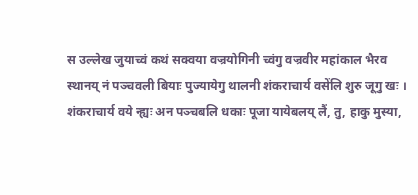स उल्लेख जुयाच्वं कथं सक्वया वज्रयोगिनी च्वंगु वज्रवीर महांकाल भैरव स्थानय् नं पञ्चवली बियाः पुज्यायेगु थालनी शंकराचार्य वसेंलि शुरु जूगु खः । शंकराचार्य वये न्ह्यः अन पञ्चबलि धकाः पूजा यायेबलय् लैं, तु, हाकु मुस्या,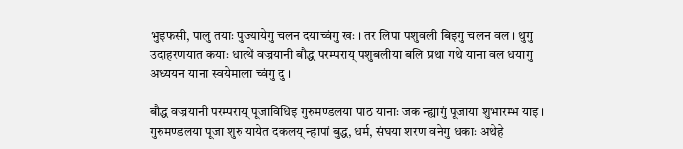भुइफसी, पालु तयाः पुज्यायेगु चलन दयाच्वंगु खः । तर लिपा पशुवली बिइगु चलन वल । थुगु उदाहरणयात कयाः धात्थें वज्रयानी बौद्ध परम्पराय् पशुबलीया बलि प्रथा गथे याना वल धयागु अध्ययन याना स्वयेमाला च्वंगु दु ।

बौद्ध वज्रयानी परम्पराय् पूजाविधिइ गुरुमण्डलया पाठ यानाः जक न्ह्यागुं पूजाया शुभारम्भ याइ । गुरुमण्डलया पूजा शुरु यायेत दकलय् न्हापां बुद्ध, धर्म, संघया शरण वनेगु धकाः अथेहे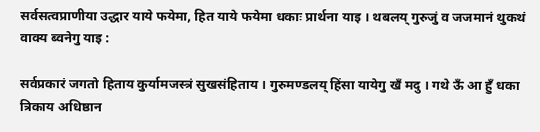सर्वसत्वप्राणीया उद्धार याये फयेमा, हित याये फयेमा धकाः प्रार्थना याइ । थबलय् गुरुजुं व जजमानं थुकथं वाक्य ब्वनेगु याइ :

सर्वप्रकारं जगतो हिताय कुर्यामजस्त्रं सुखसंहिताय । गुरुमण्डलय् हिंसा यायेगु खँ मदु । गथे ऊँ आ हुँ धका त्रिकाय अधिष्ठान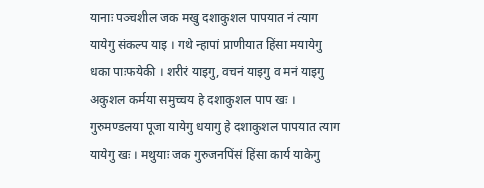यानाः पञ्चशील जक मखु दशाकुशल पापयात नं त्याग यायेगु संकल्प याइ । गथे न्हापां प्राणीयात हिंसा मयायेगु धका पाःफयेकी । शरीरं याइगु, वचनं याइगु व मनं याइगु अकुशल कर्मया समुच्चय हे दशाकुशल पाप खः । गुरुमण्डलया पूजा यायेगु धयागु हे दशाकुशल पापयात त्याग यायेगु खः । मथुयाः जक गुरुजनपिंसं हिंसा कार्य याकेगु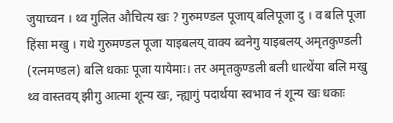जुयाच्वन । थ्व गुलित औचित्य खः ? गुरुमण्डल पूजाय् बलिपूजा दु । व बलि पूजा हिंसा मखु । गथे गुरुमण्डल पूजा याइबलय् वाक्य ब्वनेगु याइबलय् अमृतकुण्डली (रत्नमण्डल) बलि धकाः पूजा यायेमाः। तर अमृतकुण्डली बली धात्थेंया बलि मखु थ्व वास्तवय् झीगु आत्मा शून्य खः, न्ह्यागुं पदार्थया स्वभाव नं शून्य खः धकाः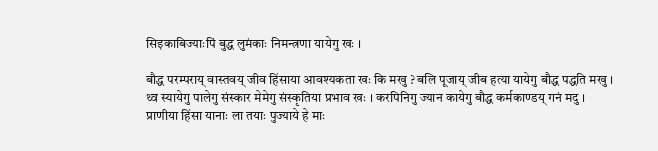सिइकाबिज्याःपिं बुद्ध लुमंकाः निमन्त्रणा यायेगु खः ।

बौद्ध परम्पराय् वास्तवय् जीव हिंसाया आवश्यकता खः कि मखु ? बलि पूजाय् जीब हत्या यायेगु बौद्ध पद्धति मखु । थ्व स्यायेगु पालेगु संस्कार मेमेगु संस्कृतिया प्रभाव खः । करपिनिगु ज्यान कायेगु बौद्ध कर्मकाण्डय् गनं मदु । प्राणीया हिंसा यानाः ला तयाः पुज्याये हे माः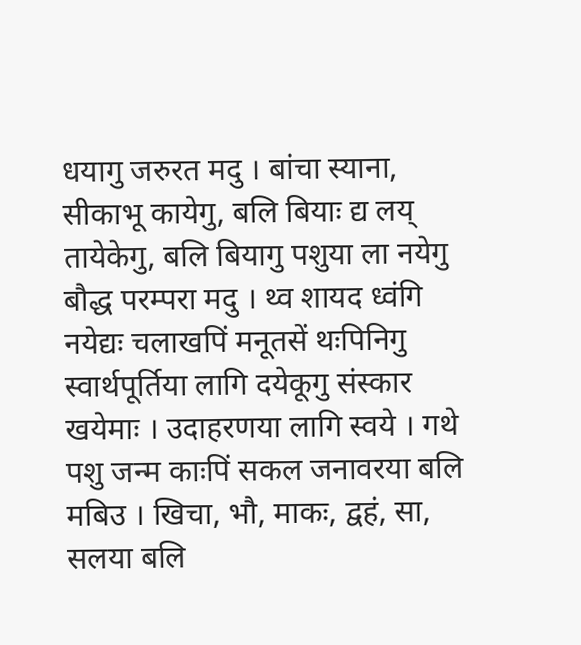धयागु जरुरत मदु । बांचा स्याना, सीकाभू कायेगु, बलि बियाः द्य लय् तायेकेगु, बलि बियागु पशुया ला नयेगु बौद्ध परम्परा मदु । थ्व शायद ध्वंगि नयेद्यः चलाखपिं मनूतसें थःपिनिगु स्वार्थपूर्तिया लागि दयेकूगु संस्कार खयेमाः । उदाहरणया लागि स्वये । गथे पशु जन्म काःपिं सकल जनावरया बलि मबिउ । खिचा, भौ, माकः, द्वहं, सा, सलया बलि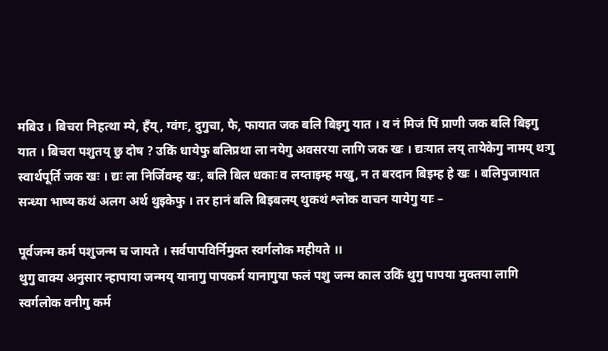मबिउ । बिचरा निहत्था म्ये, हँय्, ग्वंगः, दुगुचा, फै, फायात जक बलि बिइगु यात । व नं मिजं पिं प्राणी जक बलि बिइगु यात । बिचरा पशुतय् छु दोष ? उकिं धायेफु बलिप्रथा ला नयेगु अवसरया लागि जक खः । द्यःयात लय् तायेकेगु नामय् थःगु स्वार्थपूर्ति जक खः । द्यः ला निर्जिवम्ह खः, बलि बिल धकाः व लय्ताइम्ह मखु, न त बरदान बिइम्ह हे खः । बलिपुजायात सन्ध्या भाष्य कथं अलग अर्थ थुइकेफु । तर हानं बलि बिइबलय् थुकथं श्लोक वाचन यायेगु याः –

पूर्वजन्म कर्म पशुजन्म च जायते । सर्वपापविर्निमुक्त स्वर्गलोक महीयते ।।
थुगु वाक्य अनुसार न्हापाया जन्मय् यानागु पापकर्म यानागुया फलं पशु जन्म काल उकिं थुगु पापया मुक्तया लागि स्वर्गलोक वनीगु कर्म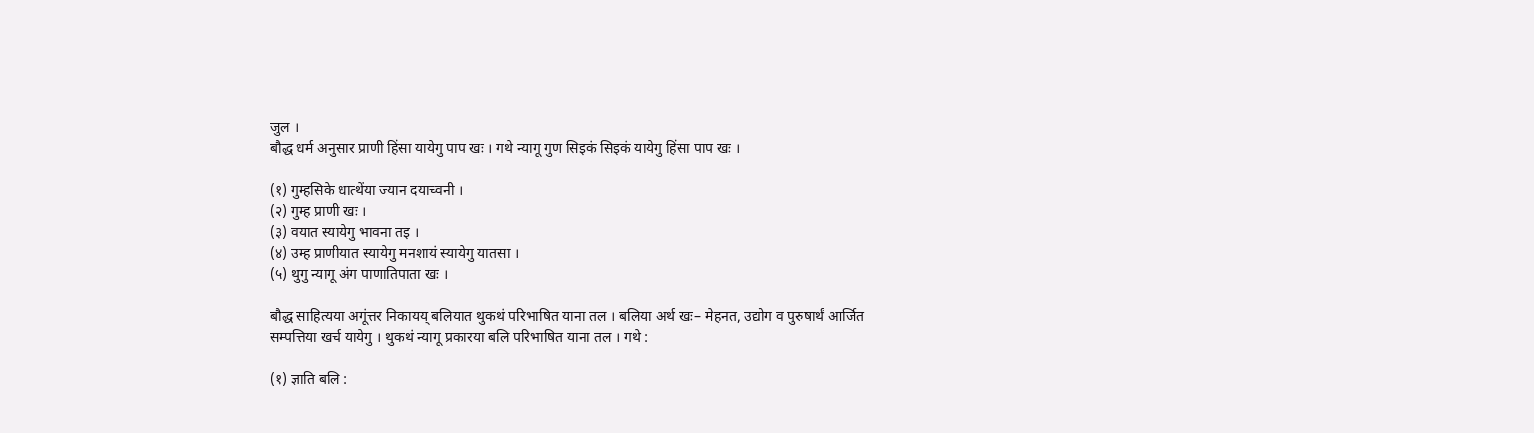जुल ।
बौद्ध धर्म अनुसार प्राणी हिंसा यायेगु पाप खः । गथे न्यागू गुण सिइकं सिइकं यायेगु हिंसा पाप खः ।

(१) गुम्हसिके धात्थेंया ज्यान दयाच्वनी ।
(२) गुम्ह प्राणी खः ।
(३) वयात स्यायेगु भावना तइ ।
(४) उम्ह प्राणीयात स्यायेगु मनशायं स्यायेगु यातसा ।
(५) थुगु न्यागू अंग पाणातिपाता खः ।

बौद्ध साहित्यया अगूंत्तर निकायय् बलियात थुकथं परिभाषित याना तल । बलिया अर्थ खः– मेहनत, उद्योग व पुरुषार्थं आर्जित सम्पत्तिया खर्च यायेगु । थुकथं न्यागू प्रकारया बलि परिभाषित याना तल । गथे :

(१) ज्ञाति बलि :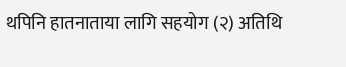थपिनि हातनाताया लागि सहयोग (२) अतिथि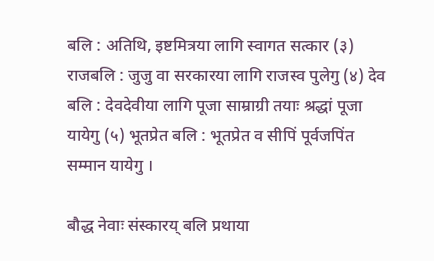बलि : अतिथि, इष्टमित्रया लागि स्वागत सत्कार (३) राजबलि : जुजु वा सरकारया लागि राजस्व पुलेगु (४) देव बलि : देवदेवीया लागि पूजा साम्राग्री तयाः श्रद्धां पूजा यायेगु (५) भूतप्रेत बलि : भूतप्रेत व सीपिं पूर्वजपिंत सम्मान यायेगु ।

बौद्ध नेवाः संस्कारय् बलि प्रथाया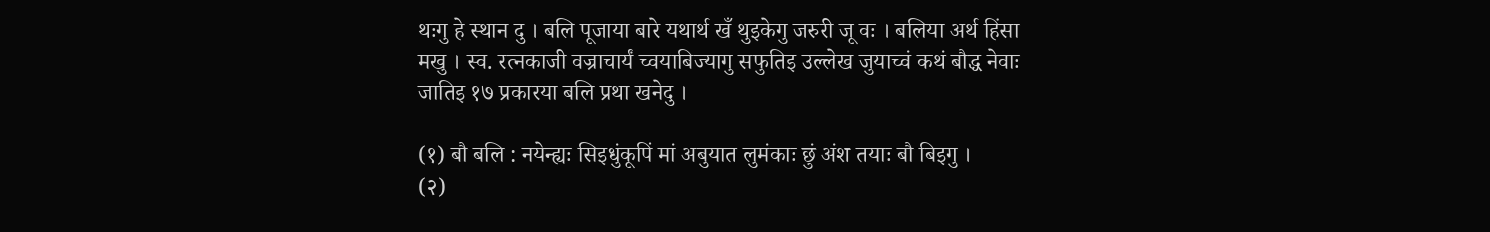थःगु हे स्थान दु । बलि पूजाया बारे यथार्थ खँ थुइकेगु जरुरी जू वः । बलिया अर्थ हिंसा मखु । स्व. रत्नकाजी वज्राचार्यं च्वयाबिज्यागु सफुतिइ उल्लेख जुयाच्वं कथं बौद्ध नेवाः जातिइ १७ प्रकारया बलि प्रथा खनेदु ।

(१) बौ बलि : नयेन्ह्यः सिइधुंकूपिं मां अबुयात लुमंकाः छुं अंश तयाः बौ बिइगु ।
(२)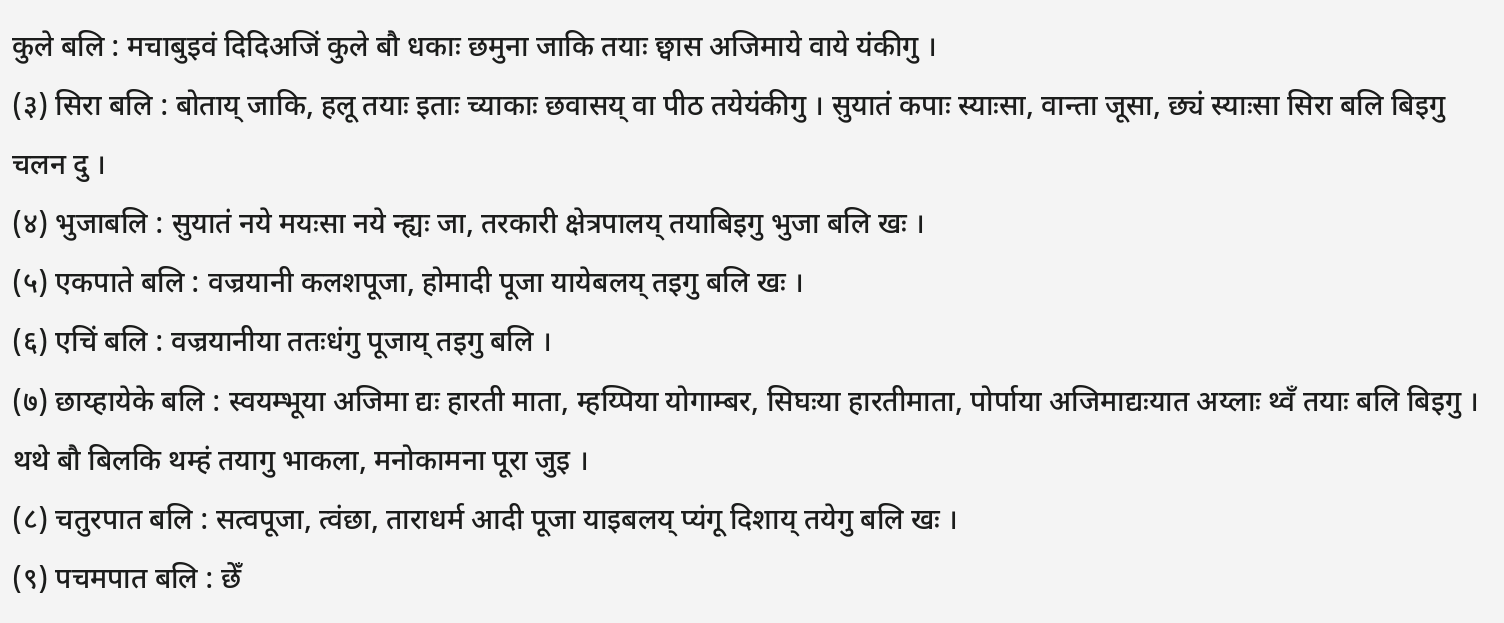कुले बलि : मचाबुइवं दिदिअजिं कुले बौ धकाः छमुना जाकि तयाः छ्वास अजिमाये वाये यंकीगु ।
(३) सिरा बलि : बोताय् जाकि, हलू तयाः इताः च्याकाः छवासय् वा पीठ तयेयंकीगु । सुयातं कपाः स्याःसा, वान्ता जूसा, छ्यं स्याःसा सिरा बलि बिइगु चलन दु ।
(४) भुजाबलि : सुयातं नये मयःसा नये न्ह्यः जा, तरकारी क्षेत्रपालय् तयाबिइगु भुजा बलि खः ।
(५) एकपाते बलि : वज्रयानी कलशपूजा, होमादी पूजा यायेबलय् तइगु बलि खः ।
(६) एचिं बलि : वज्रयानीया ततःधंगु पूजाय् तइगु बलि ।
(७) छाय्हायेके बलि : स्वयम्भूया अजिमा द्यः हारती माता, म्हय्पिया योगाम्बर, सिघःया हारतीमाता, पोर्पाया अजिमाद्यःयात अय्लाः थ्वँ तयाः बलि बिइगु । थथे बौ बिलकि थम्हं तयागु भाकला, मनोकामना पूरा जुइ ।
(८) चतुरपात बलि : सत्वपूजा, त्वंछा, ताराधर्म आदी पूजा याइबलय् प्यंगू दिशाय् तयेगु बलि खः ।
(९) पचमपात बलि : छेँ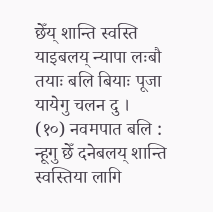छेँय् शान्ति स्वस्ति याइबलय् न्यापा लःबौ तयाः बलि बियाः पूजा यायेगु चलन दु ।
(१०) नवमपात बलि : न्हूगु छेँ दनेबलय् शान्ति स्वस्तिया लागि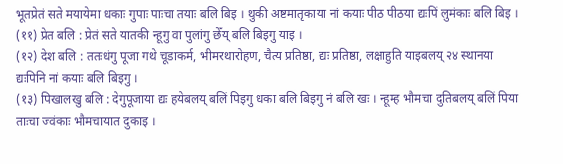भूतप्रेतं सते मयायेमा धकाः गुपाः पाःचा तयाः बलि बिइ । थुकी अष्टमातृकाया नां कयाः पीठ पीठया द्यःपिं लुमंकाः बलि बिइ ।
(११) प्रेत बलि : प्रेतं सते यातकी न्हूगु वा पुलांगु छेँय् बलि बिइगु याइ ।
(१२) देश बलि : ततःधंगु पूजा गथे चूडाकर्म, भीमरथारोहण, चैत्य प्रतिष्ठा, द्यः प्रतिष्ठा, लक्षाहुति याइबलय् २४ स्थानया द्यःपिनि नां कयाः बलि बिइगु ।
(१३) पिखालखु बलि : देगुपूजाया द्यः हयेबलय् बलिं पिइगु धका बलि बिइगु नं बलि खः । न्हूम्ह भौमचा दुतिबलय् बलिं पिया ताःचा ज्वंकाः भौमचायात दुकाइ ।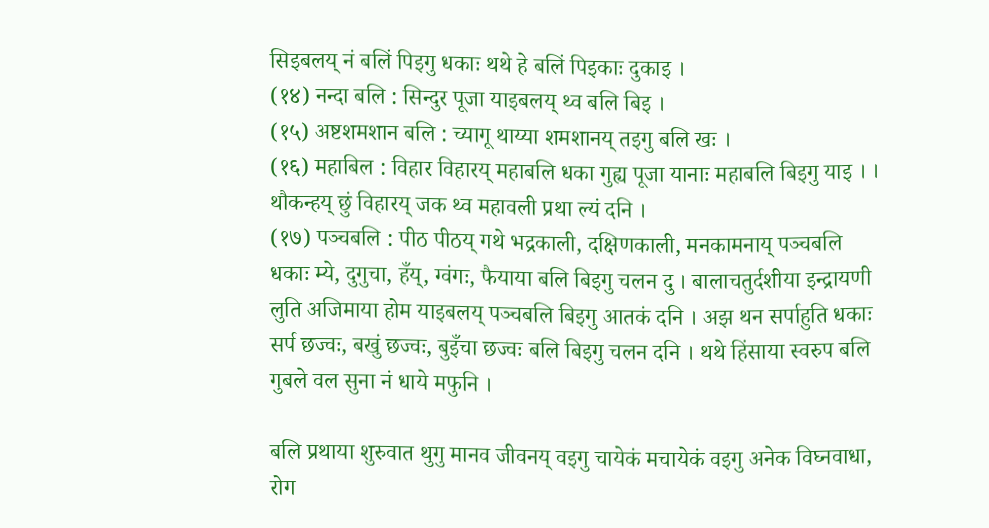सिइबलय् नं बलिं पिइगु धकाः थथे हे बलिं पिइकाः दुकाइ ।
(१४) नन्दा बलि : सिन्दुर पूजा याइबलय् थ्व बलि बिइ ।
(१५) अष्टशमशान बलि : च्यागू थाय्या शमशानय् तइगु बलि खः ।
(१६) महाबिल : विहार विहारय् महाबलि धका गुह्य पूजा यानाः महाबलि बिइगु याइ । । थौकन्हय् छुं विहारय् जक थ्व महावली प्रथा ल्यं दनि ।
(१७) पञ्चबलि : पीठ पीठय् गथे भद्रकाली, दक्षिणकाली, मनकामनाय् पञ्चबलि धकाः म्ये, दुगुचा, हँय्, ग्वंगः, फैयाया बलि बिइगु चलन दु । बालाचतुर्दशीया इन्द्रायणी लुति अजिमाया होम याइबलय् पञ्चबलि बिइगु आतकं दनि । अझ थन सर्पाहुति धकाः सर्प छज्वः, बखुं छज्वः, बुइँचा छज्वः बलि बिइगु चलन दनि । थथे हिंसाया स्वरुप बलि गुबले वल सुना नं धाये मफुनि ।

बलि प्रथाया शुरुवात थुगु मानव जीवनय् वइगु चायेकं मचायेकं वइगु अनेक विघ्नवाधा, रोग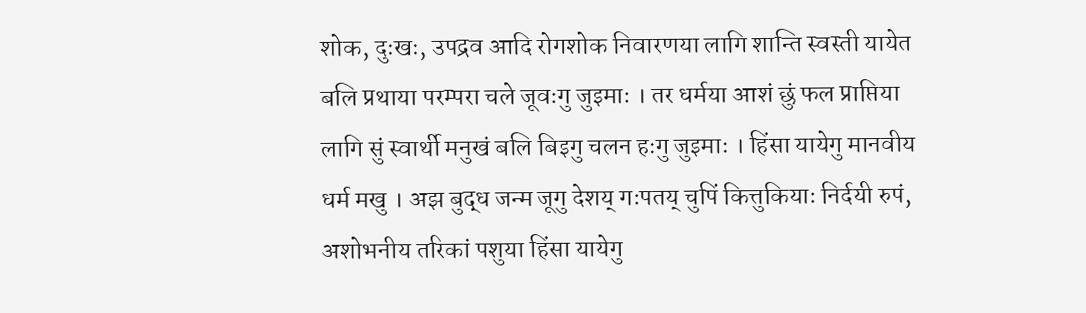शोक, दुःखः, उपद्रव आदि रोगशोक निवारणया लागि शान्ति स्वस्ती यायेत बलि प्रथाया परम्परा चले जूवःगु जुइमाः । तर धर्मया आशं छुं फल प्राप्तिया लागि सुं स्वार्थी मनुखं बलि बिइगु चलन हःगु जुइमाः । हिंसा यायेगु मानवीय धर्म मखु । अझ बुद्ध जन्म जूगु देशय् गःपतय् चुपिं कित्तुकियाः निर्दयी रुपं, अशोभनीय तरिकां पशुया हिंसा यायेगु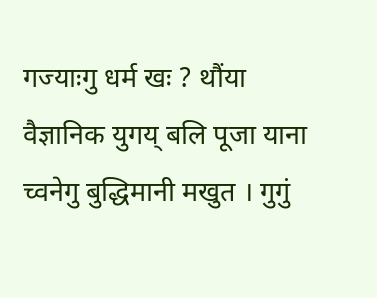गज्याःगु धर्म खः ? थौंया वैज्ञानिक युगय् बलि पूजा याना च्वनेगु बुद्धिमानी मखुत । गुगुं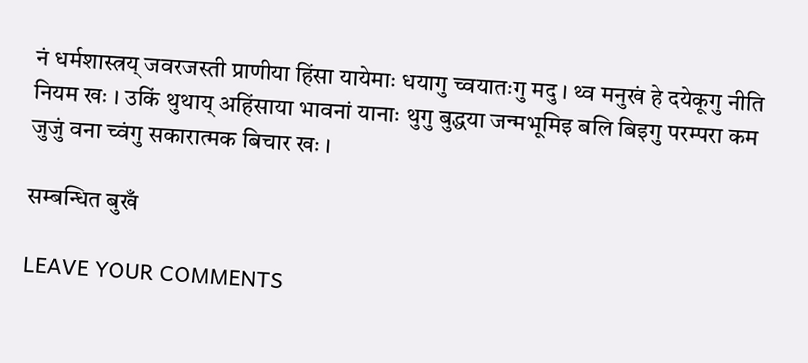नं धर्मशास्त्रय् जवरजस्ती प्राणीया हिंसा यायेमाः धयागु च्वयातःगु मदु । थ्व मनुखं हे दयेकूगु नीति नियम खः । उकिं थुथाय् अहिंसाया भावनां यानाः थुगु बुद्धया जन्मभूमिइ बलि बिइगु परम्परा कम जुजुं वना च्वंगु सकारात्मक बिचार खः ।

सम्बन्धित बुखँ

LEAVE YOUR COMMENTS